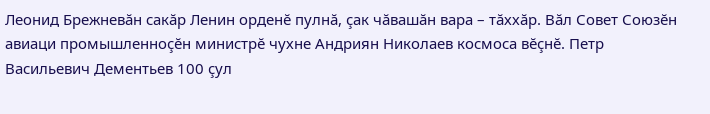Леонид Брежневăн сакăр Ленин орденĕ пулнă, çак чăвашăн вара – тăххăр. Вăл Совет Союзĕн авиаци промышленноçĕн министрĕ чухне Андриян Николаев космоса вĕçнĕ. Петр Васильевич Дементьев 100 çул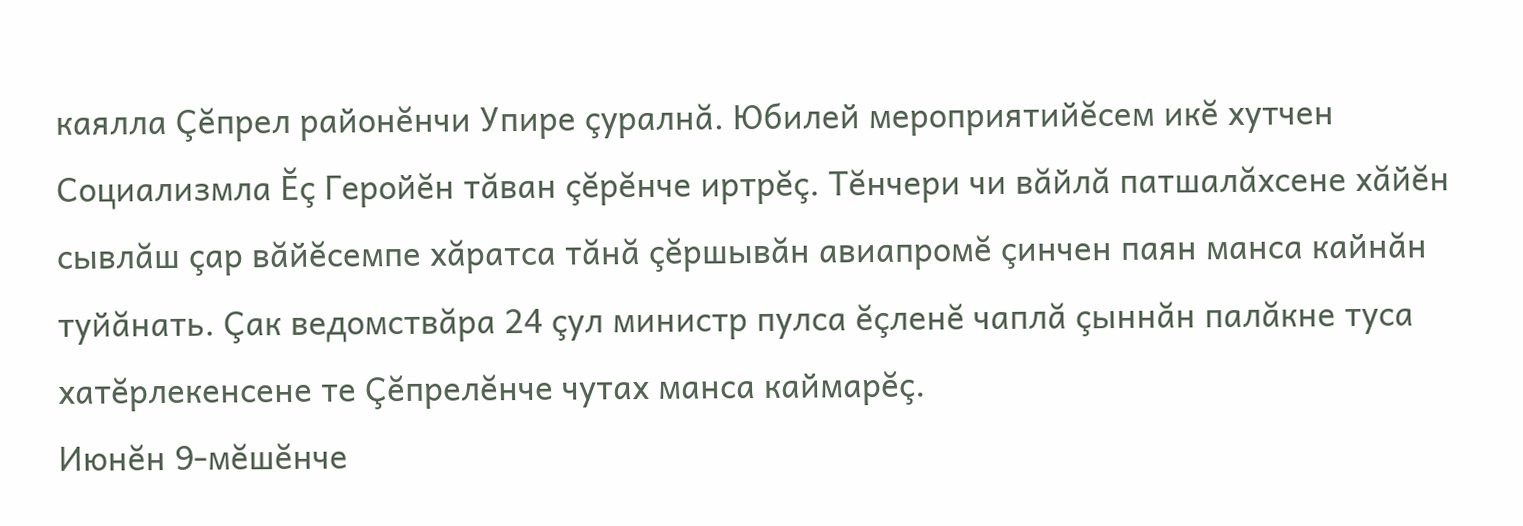каялла Çĕпрел районĕнчи Упире çуралнă. Юбилей мероприятийĕсем икĕ хутчен Социализмла Ĕç Геройĕн тăван çĕрĕнче иртрĕç. Тĕнчери чи вăйлă патшалăхсене хăйĕн сывлăш çар вăйĕсемпе хăратса тăнă çĕршывăн авиапромĕ çинчен паян манса кайнăн туйăнать. Çак ведомствăра 24 çул министр пулса ĕçленĕ чаплă çыннăн палăкне туса хатĕрлекенсене те Çĕпрелĕнче чутах манса каймарĕç.
Июнĕн 9-мĕшĕнче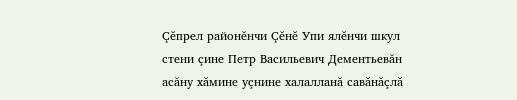Çĕпрел районĕнчи Çĕнĕ Упи ялĕнчи шкул стени çине Петр Васильевич Дементьевăн асăну хăмине уçнине халалланă савăнăçлă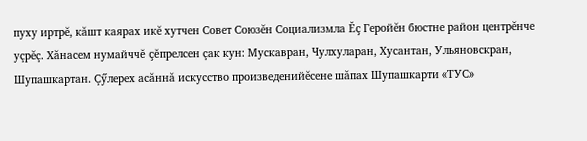пуху иртрĕ, кăшт каярах икĕ хутчен Совет Союзĕн Социализмла Ĕç Геройĕн бюстне район центрĕнче уçрĕç. Хăнасем нумайччĕ çĕпрелсен çак кун: Мускавран, Чулхуларан, Хусантан, Ульяновскран, Шупашкартан. Çӳлерех асăннă искусство произведенийĕсене шăпах Шупашкарти «ТУС»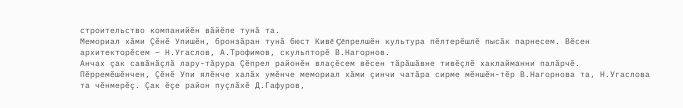строительство компанийĕн вăйĕпе тунă та.
Мемориал хăми Çĕнĕ Упишĕн, бронзăран тунă бюст Кивĕ Çĕпрелшĕн культура пĕлтерĕшлĕ пысăк парнесем. Вĕсен архитекторĕсем – Н.Угаслов, А.Трофимов, скульпторĕ В.Нагорнов.
Анчах çак савăнăçлă лару-тăрура Çĕпрел районĕн влаçĕсем вĕсен тăрăшăвне тивĕçлĕ хаклайманни палăрчĕ. Пĕрремĕшĕнчен, Çĕнĕ Упи ялĕнче халăх умĕнче мемориал хăми çинчи чатăра сирме мĕншĕн-тĕр В.Нагорнова та, Н.Угаслова та чĕнмерĕç. Çак ĕçе район пуçлăхĕ Д.Гафуров,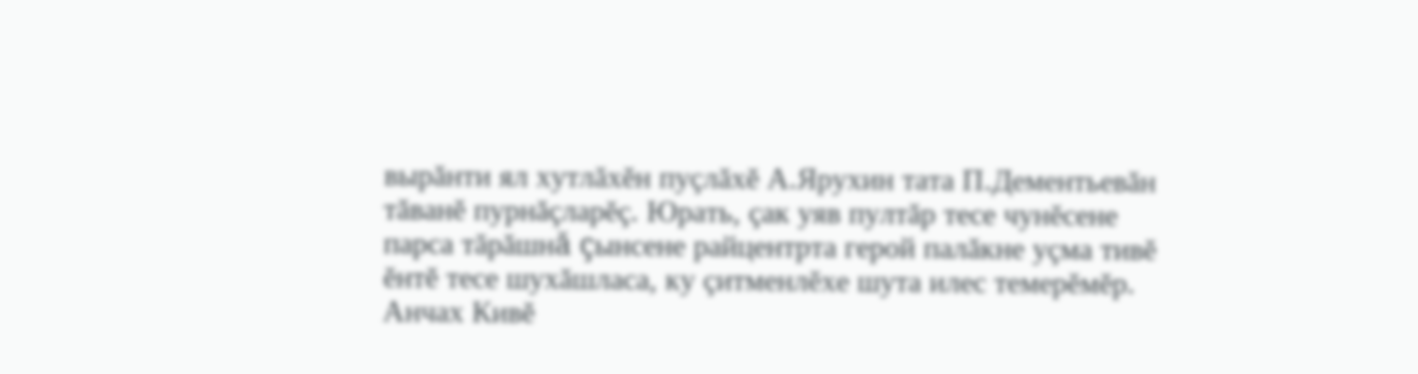вырăнти ял хутлăхĕн пуçлăхĕ А.Ярухин тата П.Дементьевăн тăванĕ пурнăçларĕç. Юрать, çак уяв пултăр тесе чунĕсене парса тăрăшнă çынсене райцентрта герой палăкне уçма тивĕ ĕнтĕ тесе шухăшласа, ку çитменлĕхе шута илес темерĕмĕр. Анчах Кивĕ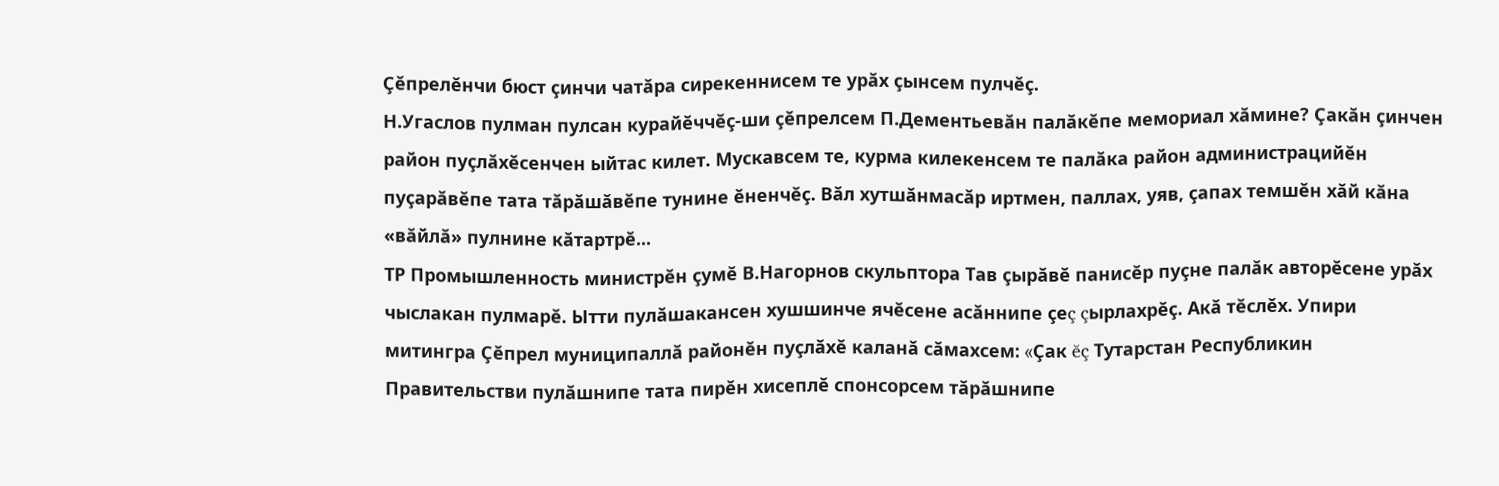Çĕпрелĕнчи бюст çинчи чатăра сирекеннисем те урăх çынсем пулчĕç.
Н.Угаслов пулман пулсан курайĕччĕç-ши çĕпрелсем П.Дементьевăн палăкĕпе мемориал хăмине? Çакăн çинчен район пуçлăхĕсенчен ыйтас килет. Мускавсем те, курма килекенсем те палăка район администрацийĕн пуçарăвĕпе тата тăрăшăвĕпе тунине ĕненчĕç. Вăл хутшăнмасăр иртмен, паллах, уяв, çапах темшĕн хăй кăна «вăйлă» пулнине кăтартрĕ...
ТР Промышленность министрĕн çумĕ В.Нагорнов скульптора Тав çырăвĕ панисĕр пуçне палăк авторĕсене урăх чыслакан пулмарĕ. Ытти пулăшакансен хушшинче ячĕсене асăннипе çеç çырлахрĕç. Акă тĕслĕх. Упири митингра Çĕпрел муниципаллă районĕн пуçлăхĕ каланă сăмахсем: «Çак ĕç Тутарстан Республикин Правительстви пулăшнипе тата пирĕн хисеплĕ спонсорсем тăрăшнипе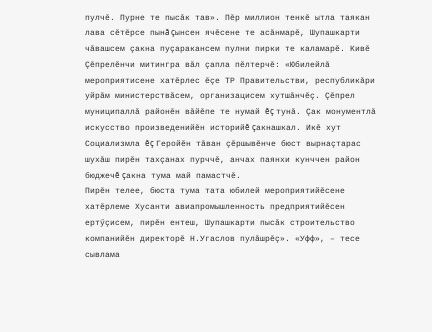пулчĕ. Пурне те пысăк тав». Пĕр миллион тенкĕ ытла таякан лава сĕтĕрсе пынă çынсен ячĕсене те асăнмарĕ, Шупашкарти чăвашсем çакна пуçаракансем пулни пирки те каламарĕ. Кивĕ Çĕпрелĕнчи митингра вăл çапла пĕлтерчĕ: «Юбилейлă мероприятисене хатĕрлес ĕçе ТР Правительстви, республикăри уйрăм министерствăсем, организацисем хутшăнчĕç. Çĕпрел муниципаллă районĕн вăйĕпе те нумай ĕç тунă. Çак монументлă искусство произведенийĕн историйĕ çакнашкал. Икĕ хут Социализмла ĕç Геройĕн тăван çĕршывĕнче бюст вырнаçтарас шухăш пирĕн тахçанах пурччĕ, анчах паянхи кунччен район бюджечĕ çакна тума май памастчĕ.
Пирĕн телее, бюста тума тата юбилей мероприятийĕсене хатĕрлеме Хусанти авиапромышленность предприятийĕсен ертӳçисем, пирĕн ентеш, Шупашкарти пысăк строительство компанийĕн директорĕ Н.Угаслов пулăшрĕç». «Уфф», – тесе сывлама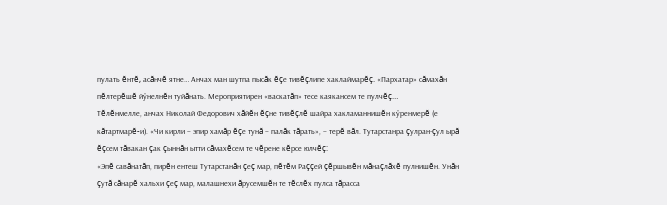пулать ĕнтĕ, асăнчĕ ятне… Анчах ман шутпа пысăк ĕçе тивĕçлипе хаклаймарĕç. «Пархатар» сăмахăн пĕлтерĕшĕ йӳнелнĕн туйăнать. Мероприятирен «васкатăп» тесе каякансем те пулчĕç…
Тĕлĕнмелле, анчах Николай Федорович хăйĕн ĕçне тивĕçлĕ шайра хакламаннишĕн кӳренмерĕ (е кăтартмарĕ-и). «Чи кирли – эпир хамăр ĕçе тунă – палăк тăрать», – терĕ вăл. Тутарстанра çулран-çул ырă ĕçсем тăвакан çак çыннăн ытти сăмахĕсем те чĕрене кĕрсе юлчĕç:
«Эпĕ савăнатăп, пирĕн ентеш Тутарстанăн çеç мар, пĕтĕм Раççей çĕршывĕн мăнаçлăхĕ пулнишĕн. Унăн çутă сăнарĕ хальхи çеç мар, малашнехи ăрусемшĕн те тĕслĕх пулса тăрасса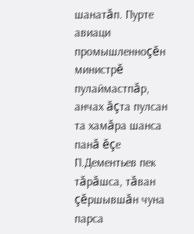шанатăп. Пурте авиаци промышленноçĕн министрĕ пулаймастпăр, анчах ăçта пулсан та хамăра шанса панă ĕçе П.Дементьев пек тăрăшса, тăван çĕршывшăн чуна парса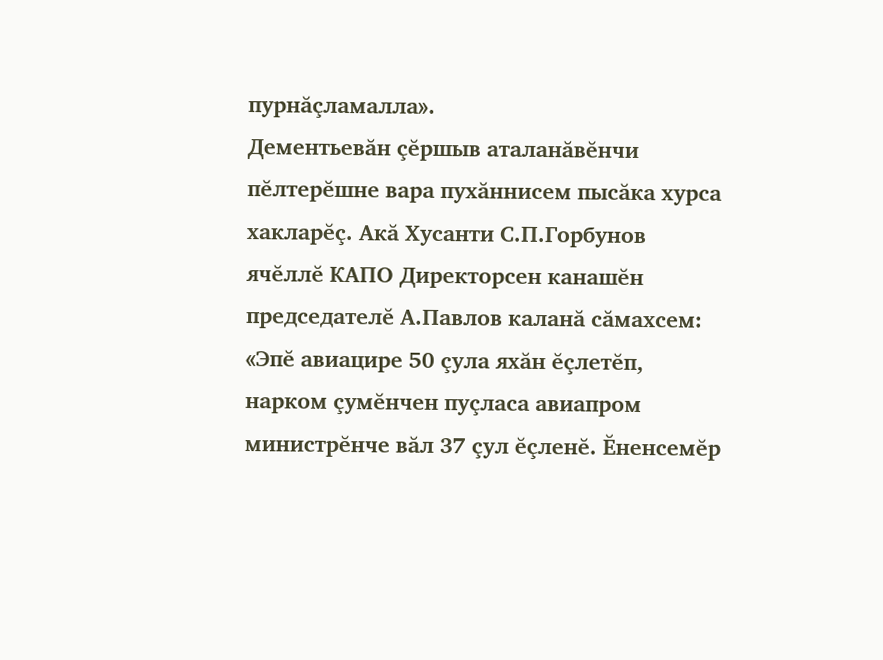пурнăçламалла».
Дементьевăн çĕршыв аталанăвĕнчи пĕлтерĕшне вара пухăннисем пысăка хурса хакларĕç. Акă Хусанти С.П.Горбунов ячĕллĕ КАПО Директорсен канашĕн председателĕ А.Павлов каланă сăмахсем:
«Эпĕ авиацире 50 çула яхăн ĕçлетĕп, нарком çумĕнчен пуçласа авиапром министрĕнче вăл 37 çул ĕçленĕ. Ĕненсемĕр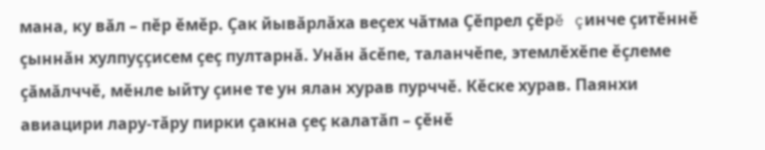мана, ку вăл – пĕр ĕмĕр. Çак йывăрлăха веçех чăтма Çĕпрел çĕрĕ çинче çитĕннĕ çыннăн хулпуççисем çеç пултарнă. Унăн ăсĕпе, таланчĕпе, этемлĕхĕпе ĕçлеме çăмăлччĕ, мĕнле ыйту çине те ун ялан хурав пурччĕ. Кĕске хурав. Паянхи авиацири лару-тăру пирки çакна çеç калатăп – çĕнĕ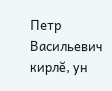Петр Васильевич кирлĕ, ун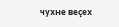чухне веçех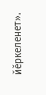йĕркеленет».